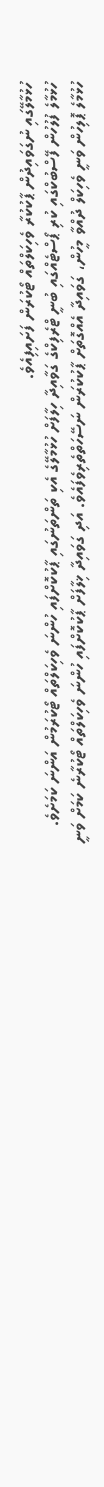ހުޅުމާލޭގައި ނުގަވައިދުން ޕާކުކުރާ ވެހިކަލްތައް ޓޯކުރަން ފަށައިފިއެވެ.
ހުޅުމާލެ ފުލުހުން ފޭސްބުކްގައި ކުރި ޕޯސްޓެއްގައި ބުނީ ޓްރެފިކްގެ ގަވާއިދާ ހިލާފަށް ހުޅުމާލޭގެ އެކި ތަންތަނުގައި ޕާކުކޮށްފައި ހުންނަ ވެހިކަލްތައް ޓޯކުރަމުން އަންނަ ކަމަށެވެ.
ހުޅުމާލެ ޕޮލިހުން ވަނީ ވެހިކަލް ދުއްވާ މީހުން، ގަވައިދާ އެއްގޮތަށް ޕާކުކުރަން ނަސޭހަތްތެރިވެފައެވެ. އަދި ގަވައިދާ ޚިލާފަށް ޕާކުކޮށްފައި ހުންނަ ވެހިކަލްތައް ޓޯކުރާނެ ކަމަށް ވަނީ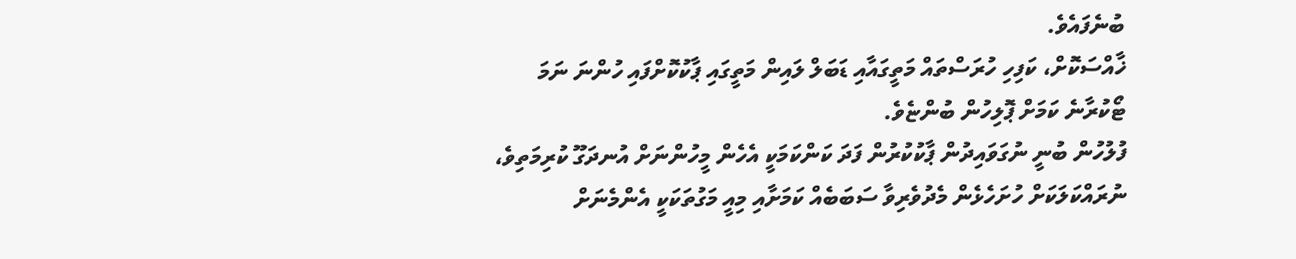ބުނެފައެވެ.
ޚާއްސަކޮށް، ކަފިހި ހުރަސްތައް މަތީގައާއި ޑަބަލް ލައިން މަތީގައި ޕާކުކޮށްފައި ހުންނަ ނަމަ ޓޯކުރާނެ ކަމަށް ޕޮލިހުން ބުންޏެވެ.
ފުލުހުން ބުނީ ނުގަވައިދުން ޕާކުކުރުން ފަދަ ކަންކަމަކީ އެހެން މީހުންނަށް އުނދަގޫ ކުރިމަތިވެ، ނުރައްކަލަކަށް ހުށަހެޅެން މެދުވެރިވާ ސަބަބެއް ކަމަށާއި މިއީ މަގުތަކަކީ އެންމެނަށް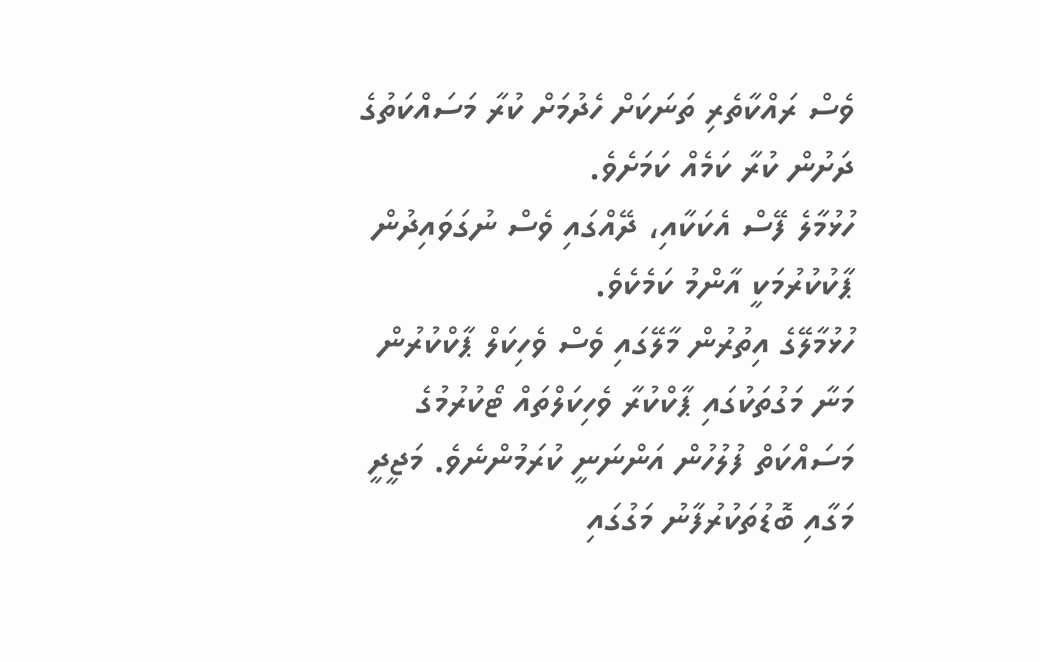ވެސް ރައްކާތެރި ތަނަކަށް ހެދުމަށް ކުރާ މަސައްކަތުގެ ދަށުން ކުރާ ކަމެއް ކަމަށެވެ.
ހުޅުމާލެ ފޭސް އެކަކާއި، ދޭއްގައި ވެސް ނުގަވައިދުން ޕާކުކުރުމަކީ އާންމު ކަމެކެވެ.
ހުޅުމާލޭގެ އިތުރުން މާލޭގައި ވެސް ވެހިކަލް ޕާކްކުރުން މަނާ މަގުތަކުގައި ޕާކްކުރާ ވެހިކަލްތައް ޓޯކުރުމުގެ މަސައްކަތް ފުލުހުން އަންނަނީ ކުރަމުންނެވެ. މަޖީދީ މަގާއި ބޮޑުތަކުރުފާނު މަގުގައި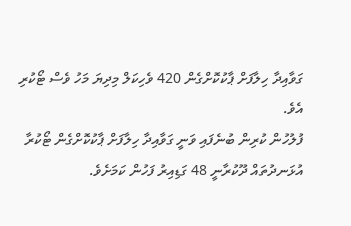ގަވާއިދާ ހިލާފަށް ޕާކުކޮށްގެން 420 ވެހިކަލް މިދިޔަ މަހު ވެސް ޓޯކުރި އެވެ.
ފުލުހުން ކުރިން ބުނެފައި ވަނީ ގަވާއިދާ ހިލާފަށް ޕާކުކޮށްގެން ޓޯކުރާ އުޅަނދުތައް ދޫކުރާނީ 48 ގަޑިއިރު ފަހުން ކަމަށެވެ.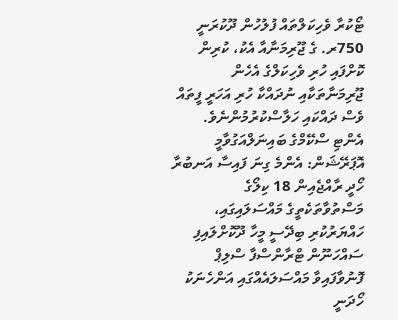ޓޯކުރާ ވެހިކަލްތައް ފުލުހުން ދޫކުރަނީ 750ރ. ގެ ޖޫރިމަނާއާ އެކު، ކުރިން ކޮށްފައި ހުރި ވެހިކަލްގެ އެހެން ޖޫރިމަނާތަކާއި ނުދައްކާ ހުރި އަހަރީ ފީތައް ވެސް ދައްކައި ހަލާސްކުރުމުންނެވެ.
އެންޓި ސްކޭމްގެ ބައިނަލްއަގުވާމީ އޮޕަރޭޝަން: އެންމެ ގިނަ ފައިސާ އަނބުރާ ހޯދީ ރާއްޖެއިން 18 ކިލޯގެ މަސްތުވާތަކެތީގެ މައްސަލައިގައި، ހައްޔަރުކުރި ބިދޭސީ މީހާ ދޫކޮށްލައިފި ސައްހަނޫން ޓްރާންސްފާ ސްލިޕް ފޮނުވާފައިވާ މައްސަލައެއްގައި އަންހެނަކު ހޯދަނީ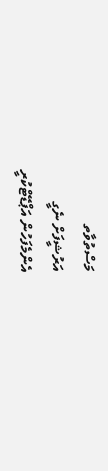މަސްތުވާތ
އަރުޝީފަށް ނެގީ
އެންމެފަހުން އަޕްޑޭޓްކުރީ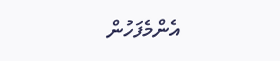އެންމެފަހުން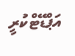އަޕްޑޭޓްކުރީ